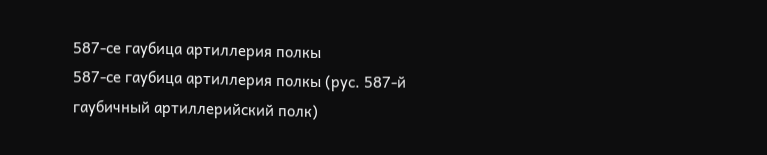587-се гаубица артиллерия полкы
587-се гаубица артиллерия полкы (рус. 587-й гаубичный артиллерийский полк)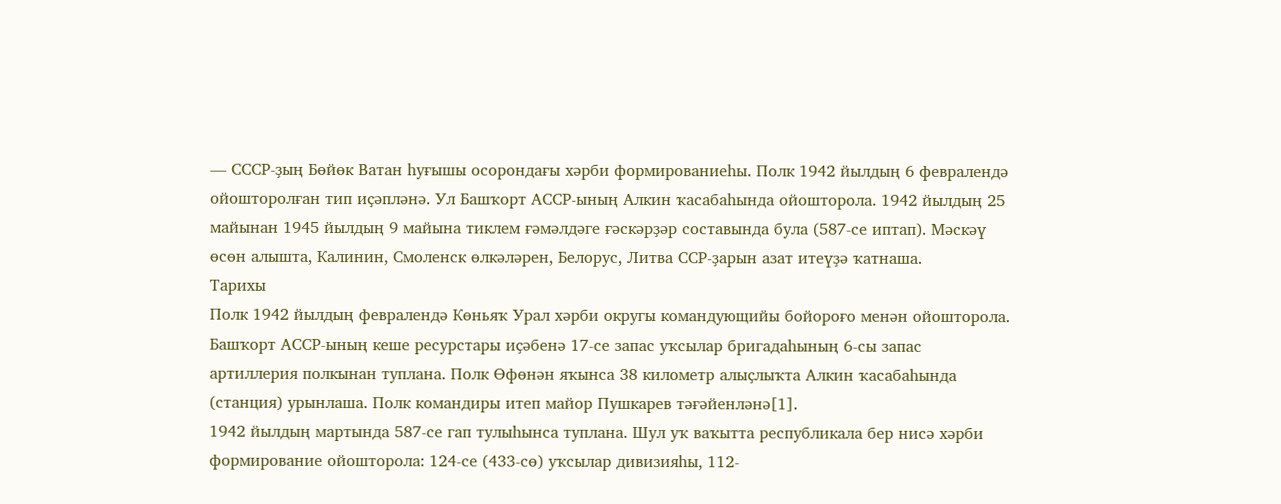— СССР-ҙың Бөйөк Ватан һуғышы осорондағы хәрби формированиеһы. Полк 1942 йылдың 6 февралендә ойошторолған тип иҫәпләнә. Ул Башҡорт АССР-ының Алкин ҡасабаһында ойошторола. 1942 йылдың 25 майынан 1945 йылдың 9 майына тиклем ғәмәлдәге ғәскәрҙәр составында була (587-се иптап). Мәскәү өсөн алышта, Калинин, Смоленск өлкәләрен, Белорус, Литва ССР-ҙарын азат итеүҙә ҡатнаша.
Тарихы
Полк 1942 йылдың февралендә Көньяҡ Урал хәрби округы командующийы бойороғо менән ойошторола. Башҡорт АССР-ының кеше ресурстары иҫәбенә 17-се запас уҡсылар бригадаһының 6-сы запас артиллерия полкынан туплана. Полк Өфөнән яҡынса 38 километр алыҫлыҡта Алкин ҡасабаһында (станция) урынлаша. Полк командиры итеп майор Пушкарев тәғәйенләнә[1].
1942 йылдың мартында 587-се гап тулыһынса туплана. Шул уҡ ваҡытта республикала бер нисә хәрби формирование ойошторола: 124-се (433-сө) уҡсылар дивизияһы, 112-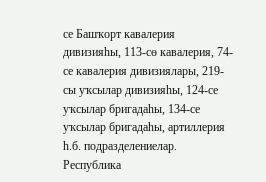се Башҡорт кавалерия дивизияһы, 113-сө кавалерия, 74-се кавалерия дивизиялары, 219-сы уҡсылар дивизияһы, 124-се уҡсылар бригадаһы, 134-се уҡсылар бригадаһы, артиллерия һ.б. подразделениелар.
Республика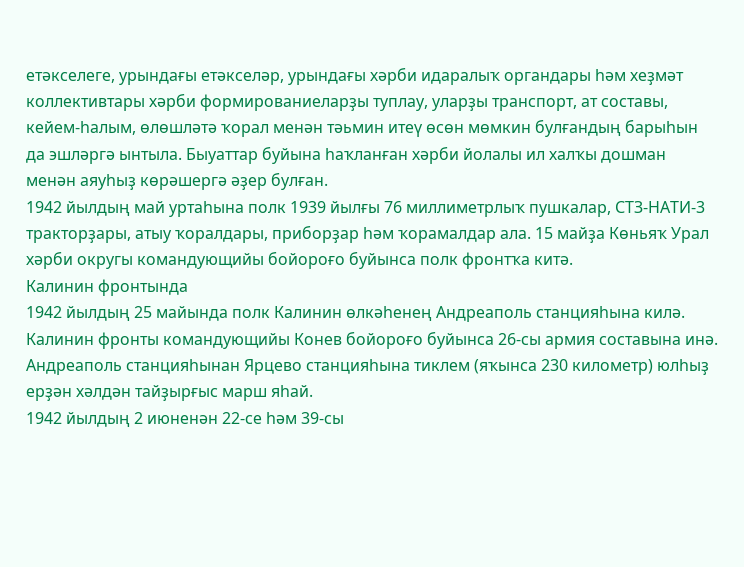етәкселеге, урындағы етәкселәр, урындағы хәрби идаралыҡ органдары һәм хеҙмәт коллективтары хәрби формированиеларҙы туплау, уларҙы транспорт, ат составы, кейем-һалым, өлөшләтә ҡорал менән тәьмин итеү өсөн мөмкин булғандың барыһын да эшләргә ынтыла. Быуаттар буйына һаҡланған хәрби йолалы ил халҡы дошман менән аяуһыҙ көрәшергә әҙер булған.
1942 йылдың май уртаһына полк 1939 йылғы 76 миллиметрлыҡ пушкалар, СТЗ-НАТИ-3 тракторҙары, атыу ҡоралдары, приборҙар һәм ҡорамалдар ала. 15 майҙа Көньяҡ Урал хәрби округы командующийы бойороғо буйынса полк фронтҡа китә.
Калинин фронтында
1942 йылдың 25 майында полк Калинин өлкәһенең Андреаполь станцияһына килә. Калинин фронты командующийы Конев бойороғо буйынса 26-сы армия составына инә. Андреаполь станцияһынан Ярцево станцияһына тиклем (яҡынса 230 километр) юлһыҙ ерҙән хәлдән тайҙырғыс марш яһай.
1942 йылдың 2 июненән 22-се һәм 39-сы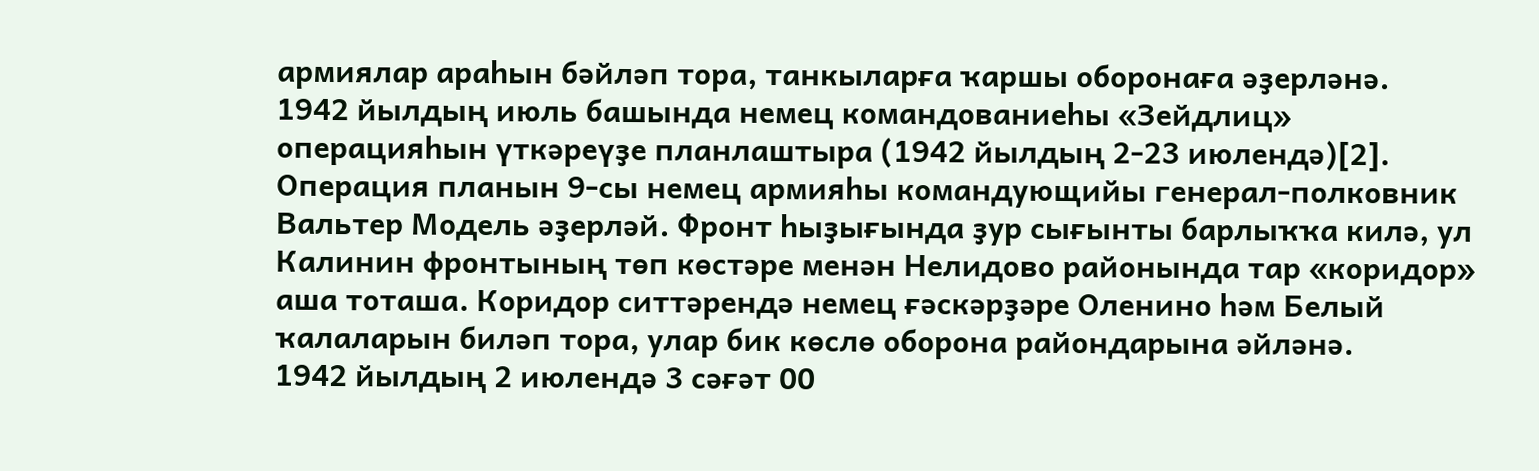армиялар араһын бәйләп тора, танкыларға ҡаршы оборонаға әҙерләнә.
1942 йылдың июль башында немец командованиеһы «Зейдлиц» операцияһын үткәреүҙе планлаштыра (1942 йылдың 2-23 июлендә)[2]. Операция планын 9-сы немец армияһы командующийы генерал-полковник Вальтер Модель әҙерләй. Фронт һыҙығында ҙур сығынты барлыҡҡа килә, ул Калинин фронтының төп көстәре менән Нелидово районында тар «коридор» аша тоташа. Коридор ситтәрендә немец ғәскәрҙәре Оленино һәм Белый ҡалаларын биләп тора, улар бик көслө оборона райондарына әйләнә.
1942 йылдың 2 июлендә 3 сәғәт 00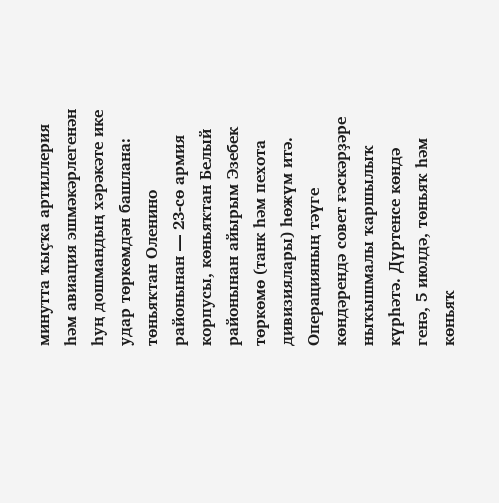минутта ҡыҫҡа артиллерия һәм авиация эшмәкәрлегенән һуң дошмандың хәрәкәте ике удар төркөмдән башлана: төньяҡтан Оленино районынан — 23-сө армия корпусы, көньяҡтан Белый районынан айырым Эзебек төркөмө (танк һәм пехота дивизиялары) һөжүм итә. Операцияның тәүге көндәрендә совет ғәскәрҙәре ныҡышмалы ҡаршылыҡ күрһәтә. Дүртенсе көндә генә, 5 июлдә, төньяҡ һәм көньяҡ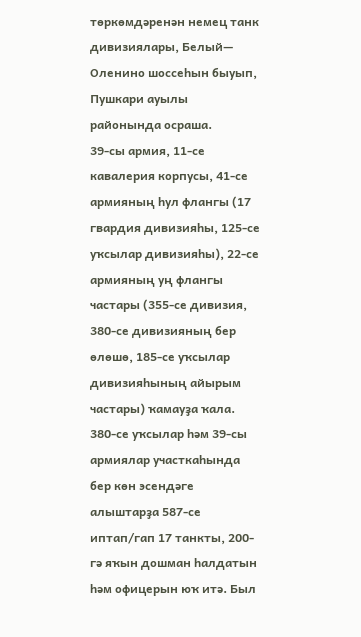төркөмдәренән немец танк дивизиялары, Белый— Оленино шоссеһын быуып, Пушкари ауылы районында осраша.
39-сы армия, 11-се кавалерия корпусы, 41-се армияның һул флангы (17 гвардия дивизияһы, 125-се уҡсылар дивизияһы), 22-се армияның уң флангы частары (355-се дивизия, 380-се дивизияның бер өлөшө, 185-се уҡсылар дивизияһының айырым частары) ҡамауҙа ҡала.
380-се уҡсылар һәм 39-сы армиялар участкаһында бер көн эсендәге алыштарҙа 587-се иптап/гап 17 танкты, 200-гә яҡын дошман һалдатын һәм офицерын юҡ итә. Был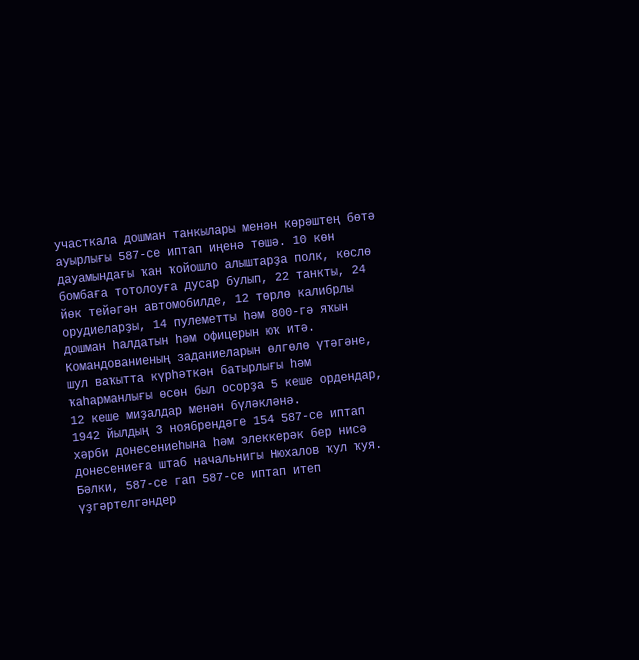участкала дошман танкылары менән көрәштең бөтә ауырлығы 587-се иптап иңенә төшә. 10 көн дауамындағы ҡан ҡойошло алыштарҙа полк, көслө бомбаға тотолоуға дусар булып, 22 танкты, 24 йөк тейәгән автомобилде, 12 төрлө калибрлы орудиеларҙы, 14 пулеметты һәм 800-гә яҡын дошман һалдатын һәм офицерын юҡ итә. Командованиеның заданиеларын өлгөлө үтәгәне, шул ваҡытта күрһәткән батырлығы һәм ҡаһарманлығы өсөн был осорҙа 5 кеше ордендар, 12 кеше миҙалдар менән бүләкләнә.
1942 йылдың 3 ноябрендәге 154 587-се иптап хәрби донесениеһына һәм элеккерәк бер нисә донесениеға штаб начальнигы Нюхалов ҡул ҡуя. Бәлки, 587-се гап 587-се иптап итеп үҙгәртелгәндер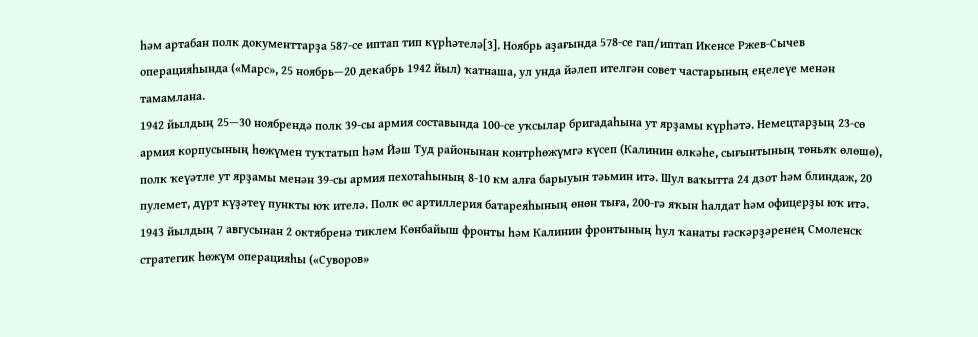һәм артабан полк документтарҙа 587-се иптап тип күрһәтелә[3]. Ноябрь аҙағында 578-се гап/иптап Икенсе Ржев-Сычев операцияһында («Марс», 25 ноябрь—20 декабрь 1942 йыл) ҡатнаша, ул унда йәлеп ителгән совет частарының еңелеүе менән тамамлана.
1942 йылдың 25—30 ноябрендә полк 39-сы армия составында 100-се уҡсылар бригадаһына ут ярҙамы күрһәтә. Немецтарҙың 23-сө армия корпусының һөжүмен туҡтатып һәм Йәш Туд районынан контрһөжүмгә күсеп (Калинин өлкәһе, сығынтының төньяҡ өлөшө), полк ҡеүәтле ут ярҙамы менән 39-сы армия пехотаһының 8-10 км алға барыуын тәьмин итә. Шул ваҡытта 24 дзот һәм блиндаж, 20 пулемет, дүрт күҙәтеү пункты юҡ ителә. Полк өс артиллерия батареяһының өнөн тыға, 200-гә яҡын һалдат һәм офицерҙы юҡ итә.
1943 йылдың 7 авгусынан 2 октябренә тиклем Көнбайыш фронты һәм Калинин фронтының һул ҡанаты ғәскәрҙәренең Смоленск стратегик һөжүм операцияһы («Суворов»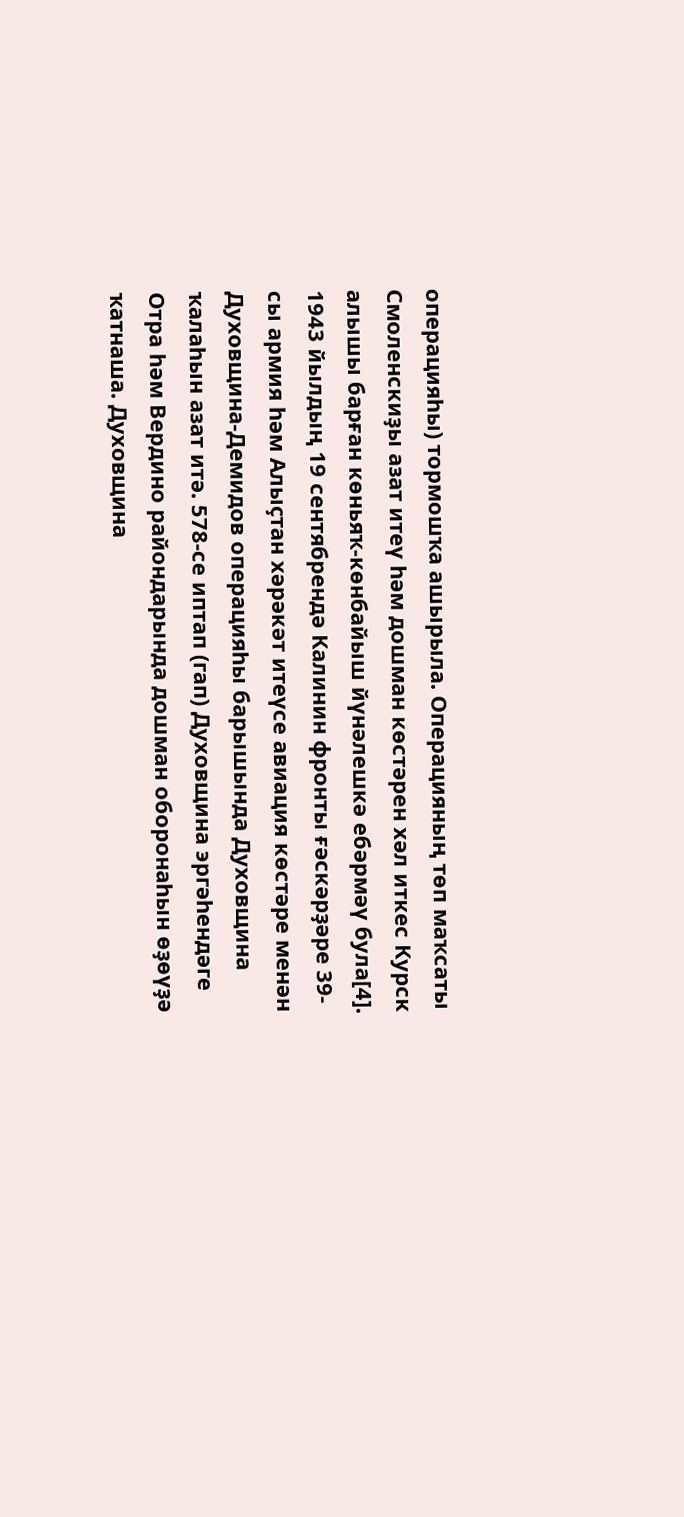операцияһы) тормошҡа ашырыла. Операцияның төп маҡсаты Смоленскиҙы азат итеү һәм дошман көстәрен хәл иткес Курск алышы барған көньяҡ-көнбайыш йүнәлешкә ебәрмәү була[4].
1943 йылдың 19 сентябрендә Калинин фронты ғәскәрҙәре 39-сы армия һәм Алыҫтан хәрәкәт итеүсе авиация көстәре менән Духовщина-Демидов операцияһы барышында Духовщина ҡалаһын азат итә. 578-се иптап (гап) Духовщина эргәһендәге Отра һәм Вердино райондарында дошман оборонаһын өҙөүҙә ҡатнаша. Духовщина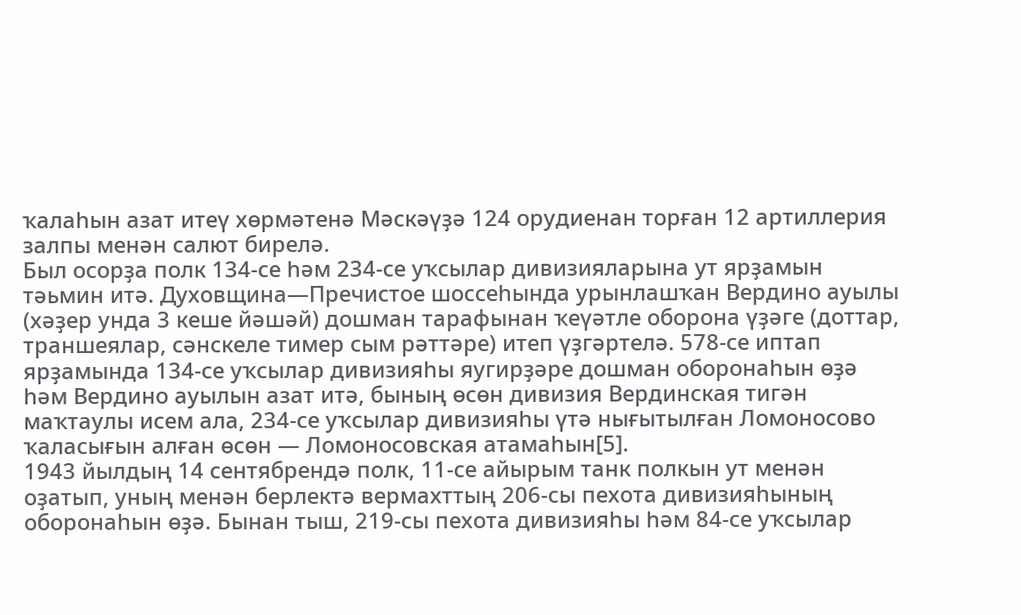ҡалаһын азат итеү хөрмәтенә Мәскәүҙә 124 орудиенан торған 12 артиллерия залпы менән салют бирелә.
Был осорҙа полк 134-се һәм 234-се уҡсылар дивизияларына ут ярҙамын тәьмин итә. Духовщина—Пречистое шоссеһында урынлашҡан Вердино ауылы (хәҙер унда 3 кеше йәшәй) дошман тарафынан ҡеүәтле оборона үҙәге (доттар, траншеялар, сәнскеле тимер сым рәттәре) итеп үҙгәртелә. 578-се иптап ярҙамында 134-се уҡсылар дивизияһы яугирҙәре дошман оборонаһын өҙә һәм Вердино ауылын азат итә, бының өсөн дивизия Вердинская тигән маҡтаулы исем ала, 234-се уҡсылар дивизияһы үтә нығытылған Ломоносово ҡаласығын алған өсөн — Ломоносовская атамаһын[5].
1943 йылдың 14 сентябрендә полк, 11-се айырым танк полкын ут менән оҙатып, уның менән берлектә вермахттың 206-сы пехота дивизияһының оборонаһын өҙә. Бынан тыш, 219-сы пехота дивизияһы һәм 84-се уҡсылар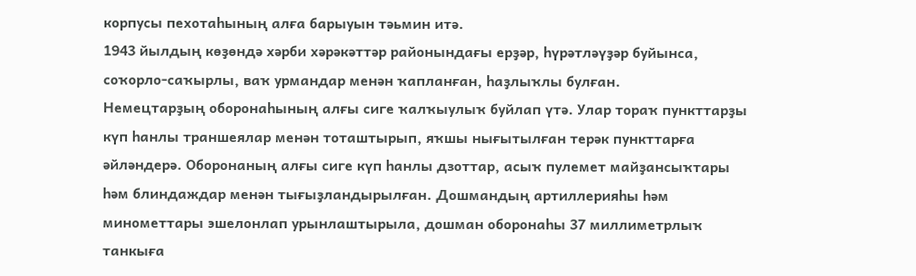корпусы пехотаһының алға барыуын тәьмин итә.
1943 йылдың көҙөндә хәрби хәрәкәттәр районындағы ерҙәр, һүрәтләүҙәр буйынса, соҡорло-саҡырлы, ваҡ урмандар менән ҡапланған, һаҙлыҡлы булған.
Немецтарҙың оборонаһының алғы сиге ҡалҡыулыҡ буйлап үтә. Улар тораҡ пункттарҙы күп һанлы траншеялар менән тоташтырып, яҡшы нығытылған терәк пункттарға әйләндерә. Оборонаның алғы сиге күп һанлы дзоттар, асыҡ пулемет майҙансыҡтары һәм блиндаждар менән тығыҙландырылған. Дошмандың артиллерияһы һәм минометтары эшелонлап урынлаштырыла, дошман оборонаһы 37 миллиметрлыҡ танкыға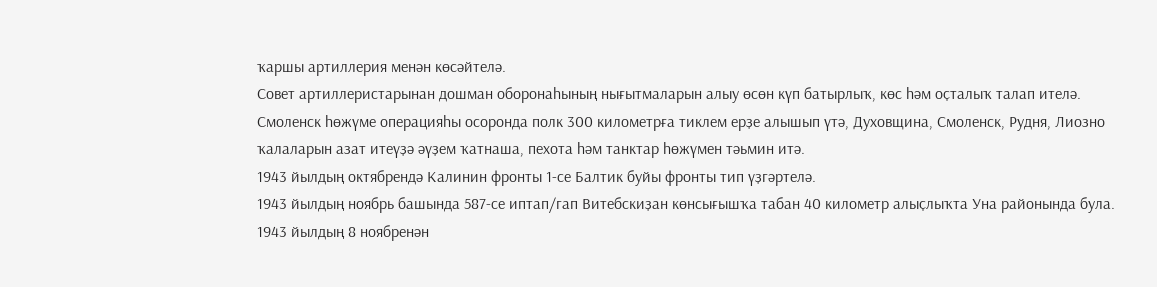ҡаршы артиллерия менән көсәйтелә.
Совет артиллеристарынан дошман оборонаһының нығытмаларын алыу өсөн күп батырлыҡ, көс һәм оҫталыҡ талап ителә.
Смоленск һөжүме операцияһы осоронда полк 300 километрға тиклем ерҙе алышып үтә, Духовщина, Смоленск, Рудня, Лиозно ҡалаларын азат итеүҙә әүҙем ҡатнаша, пехота һәм танктар һөжүмен тәьмин итә.
1943 йылдың октябрендә Калинин фронты 1-се Балтик буйы фронты тип үҙгәртелә.
1943 йылдың ноябрь башында 587-се иптап/гап Витебскиҙан көнсығышҡа табан 40 километр алыҫлыҡта Уна районында була. 1943 йылдың 8 ноябренән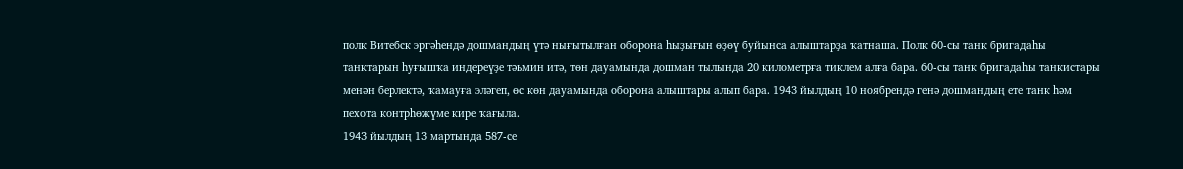полк Витебск эргәһендә дошмандың үтә нығытылған оборона һыҙығын өҙөү буйынса алыштарҙа ҡатнаша. Полк 60-сы танк бригадаһы танктарын һуғышҡа индереүҙе тәьмин итә, төн дауамында дошман тылында 20 километрға тиклем алға бара. 60-сы танк бригадаһы танкистары менән берлектә, ҡамауға эләгеп, өс көн дауамында оборона алыштары алып бара. 1943 йылдың 10 ноябрендә генә дошмандың ете танк һәм пехота контрһөжүме кире ҡағыла.
1943 йылдың 13 мартында 587-се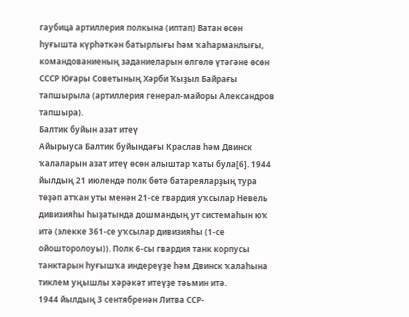гаубица артиллерия полкына (иптап) Ватан өсөн һуғышта күрһәткән батырлығы һәм ҡаһарманлығы, командованиеның заданиеларын өлгөлө үтәгәне өсөн СССР Юғары Советының Хәрби Ҡыҙыл Байрағы тапшырыла (артиллерия генерал-майоры Александров тапшыра).
Балтик буйын азат итеү
Айырыуса Балтик буйындағы Краслав һәм Двинск ҡалаларын азат итеү өсөн алыштар ҡаты була[6]. 1944 йылдың 21 июлендә полк бөтә батареяларҙың тура төҙәп атҡан уты менән 21-се гвардия уҡсылар Невель дивизияһы һыҙатында дошмандың ут системаһын юҡ итә (элекке 361-се уҡсылар дивизияһы (1-се ойошторолоуы)). Полк 6-сы гвардия танк корпусы танктарын һуғышҡа индереүҙе һәм Двинск ҡалаһына тиклем уңышлы хәрәкәт итеүҙе тәьмин итә.
1944 йылдың 3 сентябренән Литва ССР-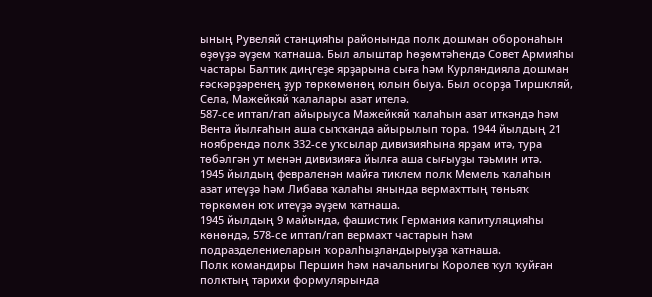ының Рувеляй станцияһы районында полк дошман оборонаһын өҙөүҙә әүҙем ҡатнаша. Был алыштар һөҙөмтәһендә Совет Армияһы частары Балтик диңгеҙе ярҙарына сыға һәм Курляндияла дошман ғәскәрҙәренең ҙур төркөмөнөң юлын быуа. Был осорҙа Тиршкляй, Села, Мажейкяй ҡалалары азат ителә.
587-се иптап/гап айырыуса Мажейкяй ҡалаһын азат иткәндә һәм Вента йылғаһын аша сыҡҡанда айырылып тора. 1944 йылдың 21 ноябрендә полк 332-се уҡсылар дивизияһына ярҙам итә, тура төбәлгән ут менән дивизияға йылға аша сығыуҙы тәьмин итә.
1945 йылдың февраленән майға тиклем полк Мемель ҡалаһын азат итеүҙә һәм Либава ҡалаһы янында вермахттың төньяҡ төркөмөн юҡ итеүҙә әүҙем ҡатнаша.
1945 йылдың 9 майында, фашистик Германия капитуляцияһы көнөндә, 578-се иптап/гап вермахт частарын һәм подразделениеларын ҡоралһыҙландырыуҙа ҡатнаша.
Полк командиры Першин һәм начальнигы Королев ҡул ҡуйған полктың тарихи формулярында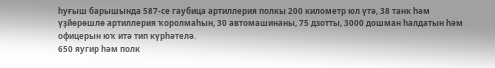һуғыш барышында 587-се гаубица артиллерия полкы 200 километр юл үтә, 38 танк һәм үҙйөрөшлө артиллерия ҡоролмаһын, 30 автомашинаны, 75 дзотты, 3000 дошман һалдатын һәм офицерын юҡ итә тип күрһәтелә.
650 яугир һәм полк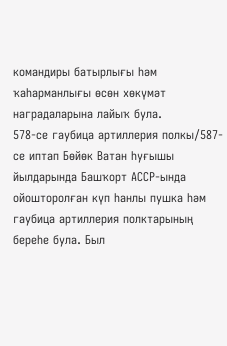командиры батырлығы һәм ҡаһарманлығы өсөн хөкүмәт наградаларына лайыҡ була.
578-се гаубица артиллерия полкы/587-се иптап Бөйөк Ватан һуғышы йылдарында Башҡорт АССР-ында ойошторолған күп һанлы пушка һәм гаубица артиллерия полктарының береһе була. Был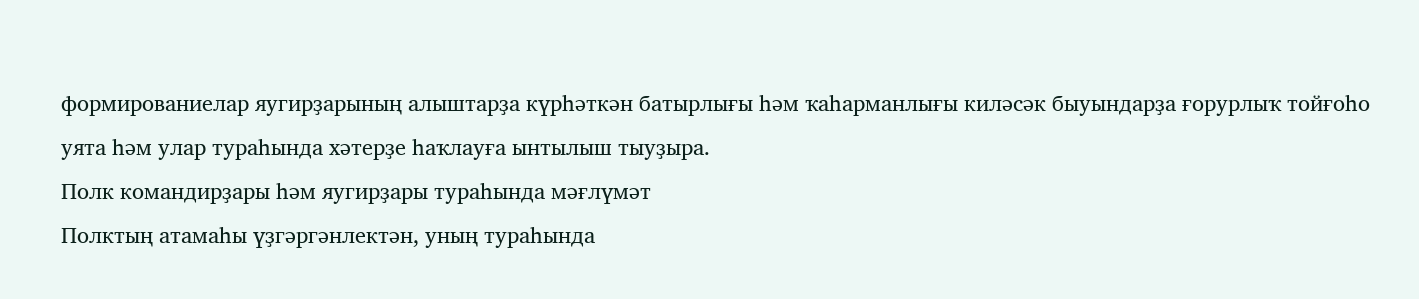формированиелар яугирҙарының алыштарҙа күрһәткән батырлығы һәм ҡаһарманлығы киләсәк быуындарҙа ғорурлыҡ тойғоһо уята һәм улар тураһында хәтерҙе һаҡлауға ынтылыш тыуҙыра.
Полк командирҙары һәм яугирҙары тураһында мәғлүмәт
Полктың атамаһы үҙгәргәнлектән, уның тураһында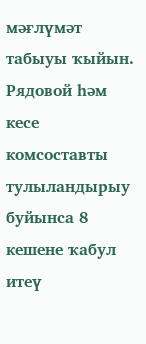мәғлүмәт табыуы ҡыйын. Рядовой һәм кесе комсоставты тулыландырыу буйынса 8 кешене ҡабул итеү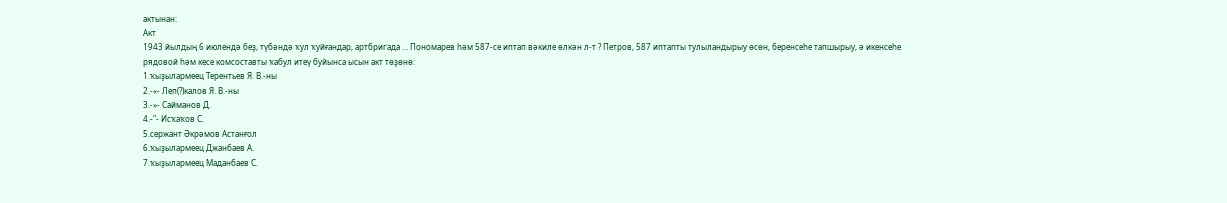актынан:
Акт
1943 йылдың 6 июлендә беҙ, түбәндә ҡул ҡуйғандар, артбригада … Пономарев һәм 587-се иптап вәкиле өлкән л-т ? Петров, 587 иптапты тулыландырыу өсөн, беренсеһе тапшырыу, ә икенсеһе рядовой һәм кесе комсоставты ҡабул итеү буйынса ысын акт төҙөнө:
1.ҡыҙылармеец Терентьев Я. В.-ны
2.-«- Леп(?)калов Я. В.-ны
3.-»- Сайманов Д.
4.-"- Исҡаҡов С.
5.сержант Әкрәмов Астанғол
6.ҡыҙылармеец Джанбаев А.
7.ҡыҙылармеец Маданбаев С.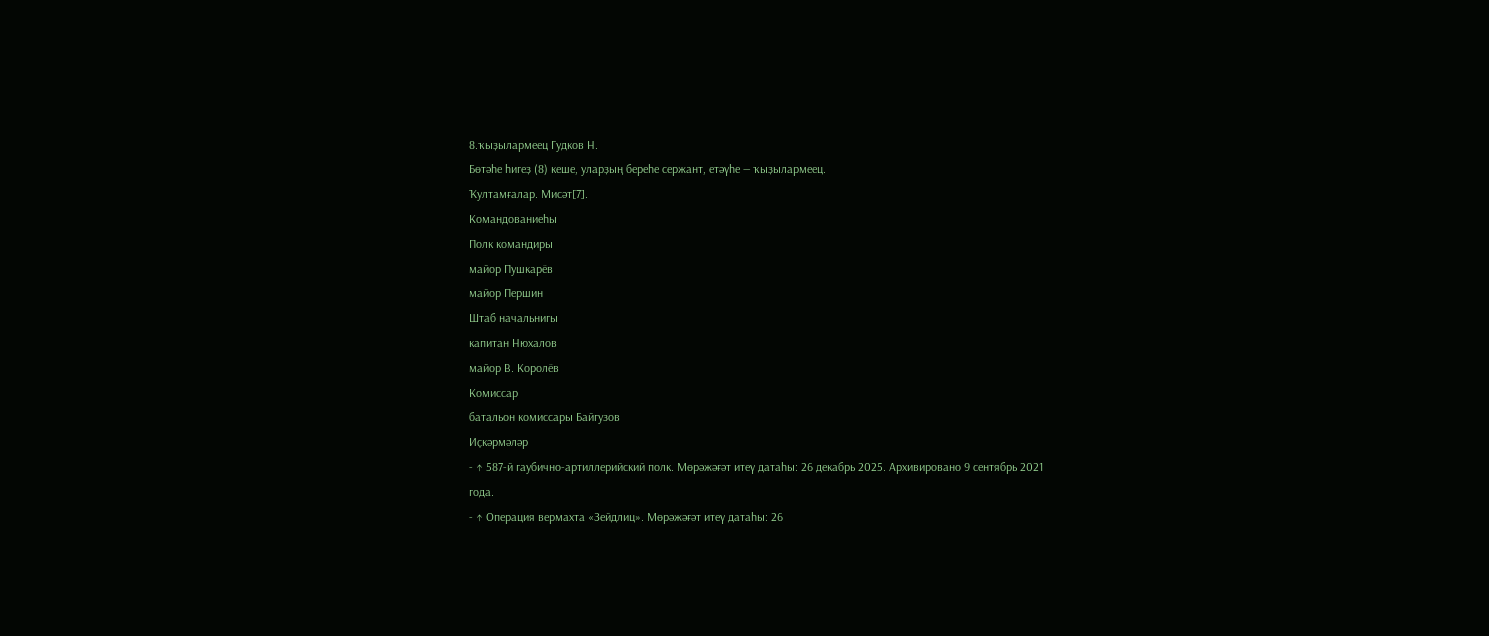8.ҡыҙылармеец Гудков Н.
Бөтәһе һигеҙ (8) кеше, уларҙың береһе сержант, етәүһе — ҡыҙылармеец.
Ҡултамғалар. Мисәт[7].
Командованиеһы
Полк командиры
майор Пушкарёв
майор Першин
Штаб начальнигы
капитан Нюхалов
майор В. Королёв
Комиссар
батальон комиссары Байгузов
Иҫкәрмәләр
- ↑ 587-й гаубично-артиллерийский полк. Мөрәжәғәт итеү датаһы: 26 декабрь 2025. Архивировано 9 сентябрь 2021 года.
- ↑ Операция вермахта «Зейдлиц». Мөрәжәғәт итеү датаһы: 26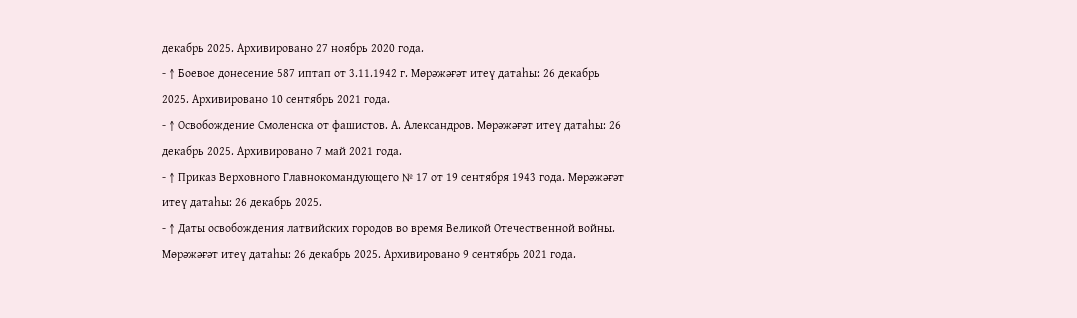декабрь 2025. Архивировано 27 ноябрь 2020 года.
- ↑ Боевое донесение 587 иптап от 3.11.1942 г. Мөрәжәғәт итеү датаһы: 26 декабрь 2025. Архивировано 10 сентябрь 2021 года.
- ↑ Освобождение Смоленска от фашистов. А. Александров. Мөрәжәғәт итеү датаһы: 26 декабрь 2025. Архивировано 7 май 2021 года.
- ↑ Приказ Верховного Главнокомандующего № 17 от 19 сентября 1943 года. Мөрәжәғәт итеү датаһы: 26 декабрь 2025.
- ↑ Даты освобождения латвийских городов во время Великой Отечественной войны. Мөрәжәғәт итеү датаһы: 26 декабрь 2025. Архивировано 9 сентябрь 2021 года.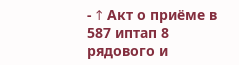- ↑ Акт о приёме в 587 иптап 8 рядового и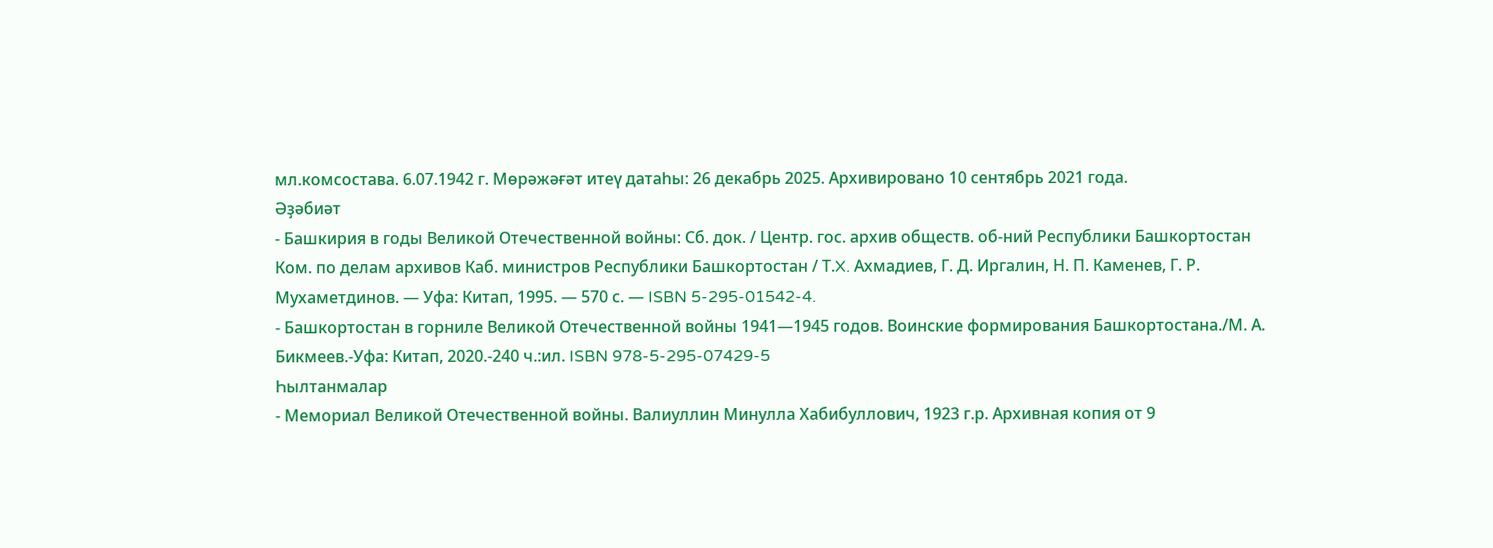мл.комсостава. 6.07.1942 г. Мөрәжәғәт итеү датаһы: 26 декабрь 2025. Архивировано 10 сентябрь 2021 года.
Әҙәбиәт
- Башкирия в годы Великой Отечественной войны: Сб. док. / Центр. гос. архив обществ. об-ний Республики Башкортостан Ком. по делам архивов Каб. министров Республики Башкортостан / Т.X. Ахмадиев, Г. Д. Иргалин, Н. П. Каменев, Г. Р. Мухаметдинов. — Уфа: Китап, 1995. — 570 с. — ISBN 5-295-01542-4.
- Башкортостан в горниле Великой Отечественной войны 1941—1945 годов. Воинские формирования Башкортостана./М. А. Бикмеев.-Уфа: Китап, 2020.-240 ч.:ил. ISBN 978-5-295-07429-5
Һылтанмалар
- Мемориал Великой Отечественной войны. Валиуллин Минулла Хабибуллович, 1923 г.р. Архивная копия от 9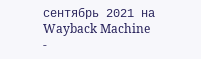сентябрь 2021 на Wayback Machine
-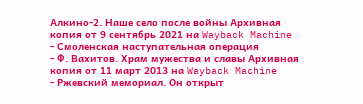Алкино-2. Наше село после войны Архивная копия от 9 сентябрь 2021 на Wayback Machine
- Смоленская наступательная операция
- Ф. Вахитов. Храм мужества и славы Архивная копия от 11 март 2013 на Wayback Machine
- Ржевский мемориал. Он открыт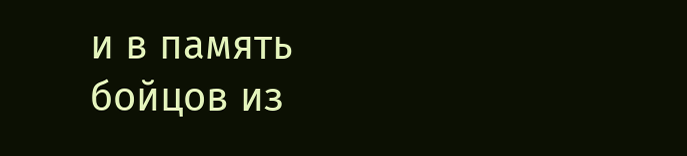и в память бойцов из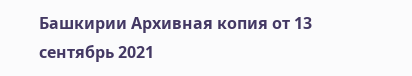Башкирии Архивная копия от 13 сентябрь 2021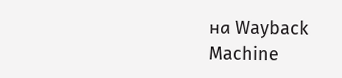на Wayback Machine